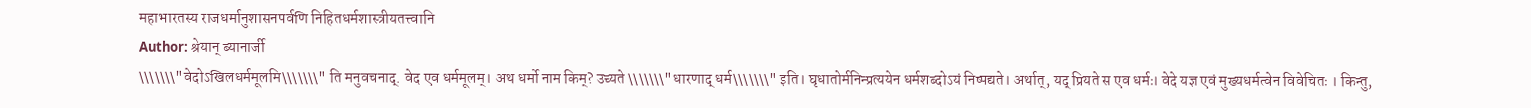महाभारतस्य राजधर्मानुशासनपर्वणि निहितधर्मशास्त्रीयतत्त्वानि
Author: श्रेयान् ब्यानार्जी
\\\\\\\"वेदोऽखिलधर्ममूलमि\\\\\\\" ति मनुवचनाद्. वेद एव धर्ममूलम्। अथ धर्मो नाम किम्? उच्यते \\\\\\\"धारणाद् धर्म\\\\\\\" इति। घृधातोर्मनिन्प्रत्ययेन धर्मशब्दोऽयं निष्पद्यते। अर्थात्, यद् प्रियते स एव धर्मः। वेदे यज्ञ एवं मुख्यधर्मत्वेन विवेचितः । किन्तु,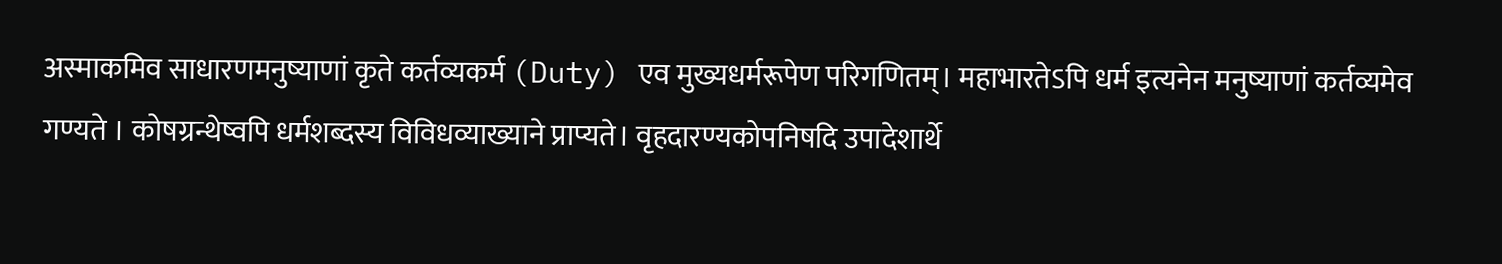अस्माकमिव साधारणमनुष्याणां कृते कर्तव्यकर्म (Duty) एव मुख्यधर्मरूपेण परिगणितम्। महाभारतेऽपि धर्म इत्यनेन मनुष्याणां कर्तव्यमेव गण्यते । कोषग्रन्थेष्वपि धर्मशब्दस्य विविधव्याख्याने प्राप्यते। वृहदारण्यकोपनिषदि उपादेशार्थे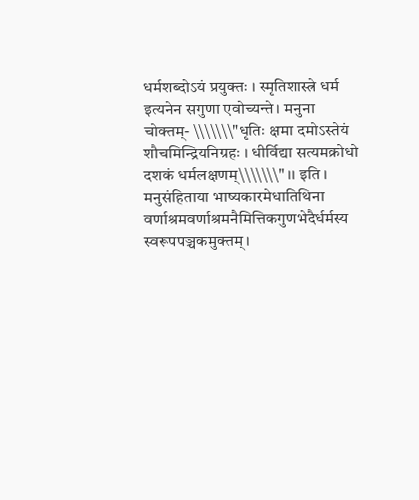धर्मशब्दोऽयं प्रयुक्तः । स्मृतिशास्त्रे धर्म इत्यनेन सगुणा एवोच्यन्ते। मनुना चोक्तम्- \\\\\\\"धृतिः क्षमा दमोऽस्तेयं शौचमिन्द्रियनिग्रहः । धीर्विद्या सत्यमक्रोधो दशकं धर्मलक्षणम्\\\\\\\" ।। इति । मनुसंहिताया भाष्यकारमेधातिथिना वर्णाश्रमवर्णाश्रमनैमित्तिकगुणभेदैर्धर्मस्य स्वरूपपञ्चकमुक्तम्।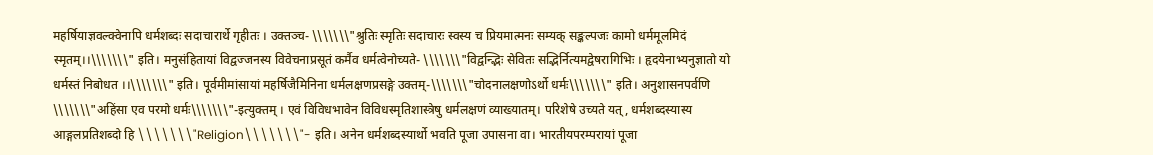महर्षियाज्ञवल्क्वेनापि धर्मशब्दः सदाचारार्थे गृहीतः । उक्तञ्च- \\\\\\\"श्रुतिः स्मृतिः सदाचारः स्वस्य च प्रियमात्मनः सम्यक् सङ्कल्पजः कामो धर्ममूलमिदं स्मृतम्।।\\\\\\\" इति। मनुसंहितायां विद्वज्जनस्य विवेचनाप्रसूतं कर्मैव धर्मत्वेनोच्यते- \\\\\\\"विद्वन्द्भिः सेवितः सद्भिर्नित्यमद्वेषरागिभिः । हृदयेनाभ्यनुज्ञातो यो धर्मस्तं निबोधत ।।\\\\\\\" इति। पूर्वमीमांसायां महर्षिजैमिनिना धर्मलक्षणप्रसङ्गे उक्तम्-\\\\\\\"चोदनालक्षणोऽर्थो धर्मः\\\\\\\" इति। अनुशासनपर्वणि \\\\\\\"अहिंसा एव परमो धर्मः\\\\\\\"-इत्युक्तम् । एवं विविधभावेन विविधस्मृतिशास्त्रेषु धर्मलक्षणं व्याख्यातम्। परिशेषे उच्यते यत्, धर्मशब्दस्यास्य आङ्गलप्रतिशब्दो हि \\\\\\\"Religion\\\\\\\"- इति। अनेन धर्मशब्दस्यार्थो भवति पूजा उपासना वा। भारतीयपरम्परायां पूजा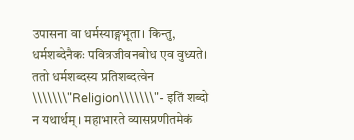उपासना वा धर्मस्याङ्गभूता। किन्तु, धर्मशब्देनैकः पवित्रजीवनबोध एव वुध्यते। ततो धर्मशब्दस्य प्रतिशब्दत्वेन \\\\\\\"Religion\\\\\\\"- इतिं शब्दो न यथार्थम् । महाभारते व्यासप्रणीतमेकं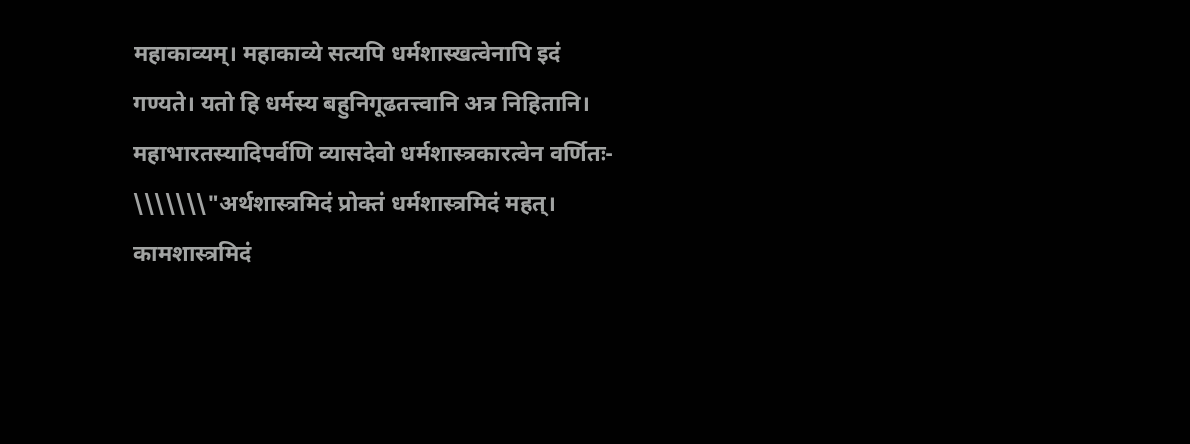महाकाव्यम्। महाकाव्ये सत्यपि धर्मशास्खत्वेनापि इदं गण्यते। यतो हि धर्मस्य बहुनिगूढतत्त्वानि अत्र निहितानि। महाभारतस्यादिपर्वणि व्यासदेवो धर्मशास्त्रकारत्वेन वर्णितः- \\\\\\\"अर्थशास्त्रमिदं प्रोक्तं धर्मशास्त्रमिदं महत्। कामशास्त्रमिदं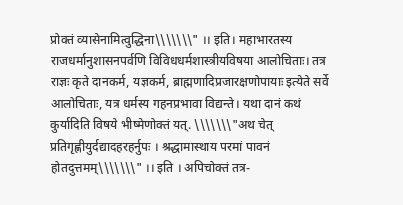प्रोक्तं व्यासेनामित्वुद्धिना\\\\\\\" ।। इति। महाभारतस्य राजधर्मानुशासनपर्वणि विविधधर्मशास्त्रीयविषया आलोचिताः। तत्र राज्ञः कृते दानकर्म, यज्ञकर्म, ब्राह्मणादिप्रजारक्षणोपायाः इत्येते सर्वे आलोचिताः, यत्र धर्मस्य गहनप्रभावा विद्यन्ते। यथा दानं कथं कुर्यादिति विषये भीष्मेणोक्तं यत्. \\\\\\\"अथ चेत् प्रतिगृह्णीयुर्दद्यादहरहर्नुपः । श्रद्धामास्थाय परमां पावनं होतदुत्तमम्\\\\\\\" ।। इति । अपिचोक्तं तत्र-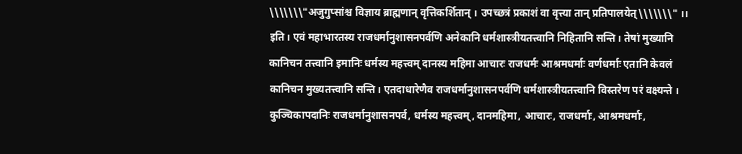\\\\\\\"अजुगुप्सांश्च विज्ञाय ब्राह्मणान् वृत्तिकर्शितान् । उपच्छत्रं प्रकाशं वा वृत्त्या तान् प्रतिपालयेत्\\\\\\\" ।। इति। एवं महाभारतस्य राजधर्मानुशासनपर्वणि अनेकानि धर्मशास्त्रीयतत्त्वानि निहितानि सन्ति। तेषां मुख्यानि कानिचन तत्त्वानि इमानिः धर्मस्य महत्त्वम् दानस्य महिमा आचारः राजधर्मः आश्रमधर्माः वर्णधर्माः एतानि केवलं कानिचन मुख्यतत्त्वानि सन्ति। एतदाधारेणैव राजधर्मानुशासनपर्वणि धर्मशास्त्रीयतत्त्वानि विस्तरेण परं वक्ष्यन्ते । कुञ्चिकापदानिः राजधर्मानुशासनपर्व, धर्मस्य महत्त्वम्, दानमहिमा, आचारः, राजधर्माः, आश्रमधर्माः,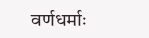वर्णधर्माः